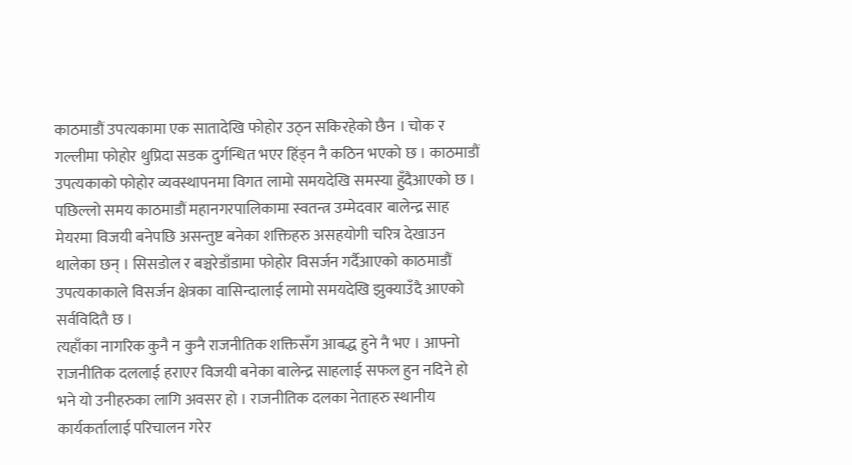काठमाडौं उपत्यकामा एक सातादेखि फोहोर उठ्न सकिरहेको छैन । चोक र गल्लीमा फोहोर थुप्रिदा सडक दुर्गन्धित भएर हिंड्न नै कठिन भएको छ । काठमाडौं उपत्यकाको फोहोर व्यवस्थापनमा विगत लामो समयदेखि समस्या हुँदैआएको छ ।
पछिल्लो समय काठमाडौं महानगरपालिकामा स्वतन्त्र उम्मेदवार बालेन्द्र साह मेयरमा विजयी बनेपछि असन्तुष्ट बनेका शक्तिहरु असहयोगी चरित्र देखाउन थालेका छन् । सिसडोल र बञ्चरेडाँडामा फोहोर विसर्जन गर्दैआएको काठमाडौं उपत्यकाकाले विसर्जन क्षेत्रका वासिन्दालाई लामो समयदेखि झुक्याउँदै आएको सर्वविदितै छ ।
त्यहाँका नागरिक कुनै न कुनै राजनीतिक शक्तिसँग आबद्ध हुने नै भए । आफ्नो राजनीतिक दललाई हराएर विजयी बनेका बालेन्द्र साहलाई सफल हुन नदिने हो भने यो उनीहरुका लागि अवसर हो । राजनीतिक दलका नेताहरु स्थानीय कार्यकर्तालाई परिचालन गरेर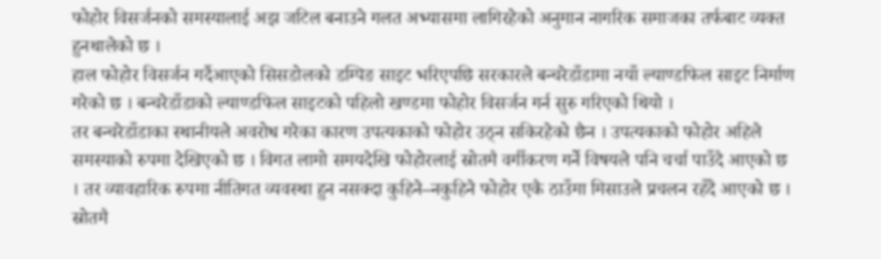फोहोर विसर्जनको समस्यालाई अझ जटिल बनाउने गलत अभ्यासमा लागिरहेको अनुमान नागरिक समाजका तर्फबाट व्यक्त हुनथालेको छ ।
हाल फोहोर विसर्जन गर्दैआएको सिसडोलको डम्पिङ साइट भरिएपछि सरकारले बन्चरेडाँडामा नयाँ ल्याण्डफिल साइट निर्माण गरेको छ । बन्चरेडाँडाको ल्याण्डफिल साइटको पहिलो खण्डमा फोहोर विसर्जन गर्न सुरु गरिएको थियो ।
तर बन्चरेडाँडाका स्थानीयले अवरोध गरेका कारण उपत्यकाको फोहोर उठ्न सकिरहेको छैन । उपत्यकाको फोहोर अहिले समस्याको रुपमा देखिएको छ । विगत लामो समयदेखि फोहोरलाई स्रोतमै वर्गीकरण गर्ने विषयले पनि चर्चा पाउँदै आएको छ । तर व्यावहारिक रुपमा नीतिगत व्यवस्था हुन नसक्दा कुहिने–नकुहिने फोहोर एकै ठाउँमा मिसाउले प्रचलन रहँदै आएको छ । स्रोतमै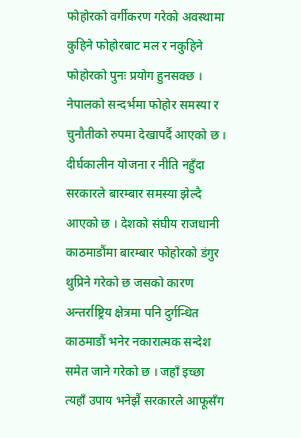फोहोरको वर्गीकरण गरेको अवस्थामा कुहिने फोहोरबाट मल र नकुहिने फोहोरको पुनः प्रयोग हुनसक्छ । नेपालको सन्दर्भमा फोहोर समस्या र चुनौतीको रुपमा देखापर्दै आएको छ ।
दीर्घकालीन योजना र नीति नहुँदा सरकारले बारम्बार समस्या झेल्दै आएको छ । देशको संघीय राजधानी काठमाडौंमा बारम्बार फोहोरको डंगुर थुप्रिने गरेको छ जसको कारण अन्तर्राष्ट्रिय क्षेत्रमा पनि दुर्गन्धित काठमाडौं भनेर नकारात्मक सन्देश समेत जाने गरेको छ । जहाँ इच्छा त्यहाँ उपाय भनेझैं सरकारले आफूसँग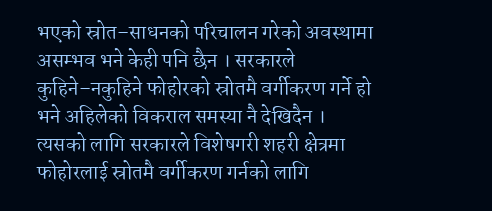भएको स्रोत–साधनको परिचालन गरेको अवस्थामा असम्भव भने केही पनि छैन । सरकारले कुहिने–नकुहिने फोहोरको स्रोतमै वर्गीकरण गर्ने हो भने अहिलेको विकराल समस्या नै देखिदैन । त्यसको लागि सरकारले विशेषगरी शहरी क्षेत्रमा फोहोरलाई स्रोतमै वर्गीकरण गर्नको लागि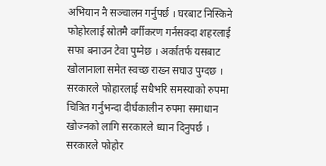अभियान नै सञ्चालन गर्नुपर्छ । घरबाट निस्किने फोहोरलाई स्रोतमै वर्गीकरण गर्नसक्दा शहरलाई सफा बनाउन टेवा पुग्नेछ । अर्कातर्फ यसबाट खोलानाला समेत स्वच्छ राख्न सघाउ पुग्दछ ।
सरकारले फोहारलाई सधैभरि समस्याको रुपमा चित्रित गर्नुभन्दा दीर्घकालीन रुपमा समाधान खोज्नको लागि सरकारले ध्यान दिनुपर्छ । सरकारले फोहोर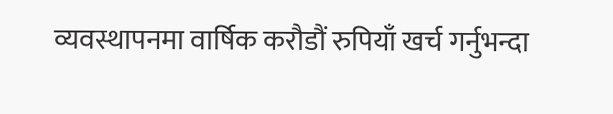व्यवस्थापनमा वार्षिक करौडौं रुपियाँ खर्च गर्नुभन्दा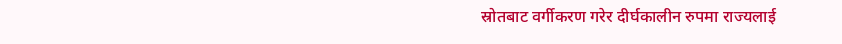स्रोतबाट वर्गीकरण गरेर दीर्घकालीन रुपमा राज्यलाई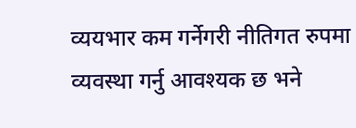व्ययभार कम गर्नेगरी नीतिगत रुपमा व्यवस्था गर्नु आवश्यक छ भने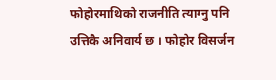फोहोरमाथिको राजनीति त्याग्नु पनि उत्तिकै अनिवार्य छ । फोहोर विसर्जन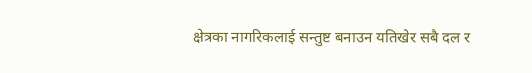क्षेत्रका नागरिकलाई सन्तुष्ट बनाउन यतिखेर सबै दल र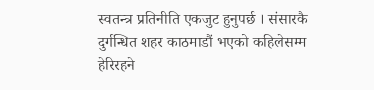स्वतन्त्र प्रतिनीति एकजुट हुनुपर्छ । संसारकै दुर्गन्धित शहर काठमाडौं भएको कहिलेसम्म हेरिरहने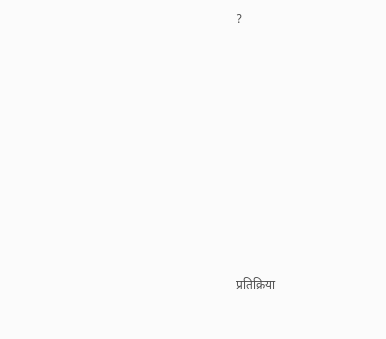?











प्रतिक्रिया